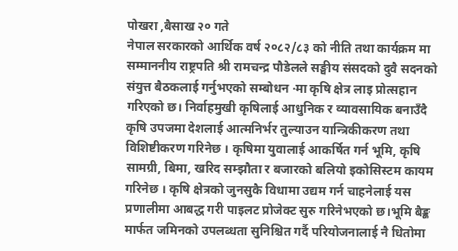पोखरा ,बैसाख २० गते
नेपाल सरकारको आर्थिक वर्ष २०८२/८३ को नीति तथा कार्यक्रम मा सम्माननीय राष्ट्रपति श्री रामचन्द्र पौडेलले सङ्घीय संसदको दुवै सदनको संयुत्त बैठकलाई गर्नुभएको सम्बोधन ·मा कृषि क्षेत्र लाइ प्रोत्सहान गरिएको छ। निर्वाहमुखी कृषिलाई आधुनिक र व्यावसायिक बनाउँदै कृषि उपजमा देशलाई आत्मनिर्भर तुल्याउन यान्त्रिकीकरण तथा विशिष्टीकरण गरिनेछ । कृषिमा युवालाई आकर्षित गर्न भूमि, कृषि सामग्री, बिमा, खरिद सम्झौता र बजारको बलियो इकोसिस्टम कायम गरिनेछ । कृषि क्षेत्रको जुनसुकै विधामा उद्यम गर्न चाहनेलाई यस प्रणालीमा आबद्ध गरी पाइलट प्रोजेक्ट सुरु गरिनेभएको छ।भूमि बैङ्क मार्फत जमिनको उपलब्धता सुनिश्चित गर्दै परियोजनालाई नै धितोमा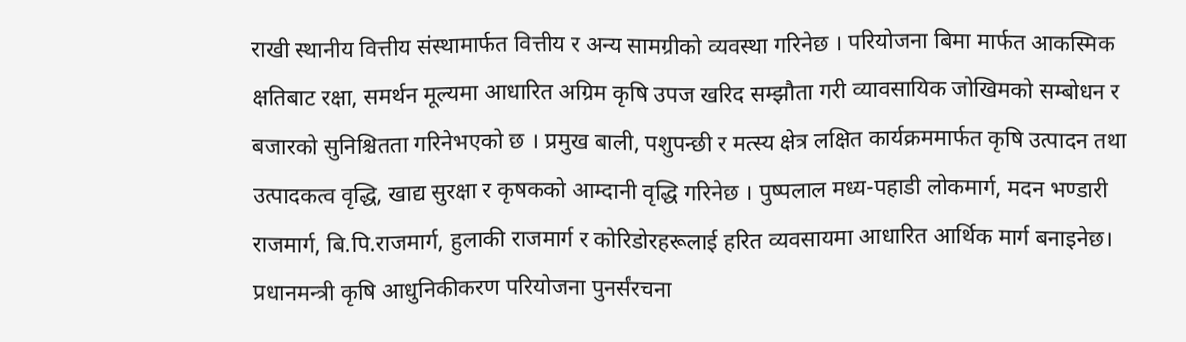राखी स्थानीय वित्तीय संस्थामार्फत वित्तीय र अन्य सामग्रीको व्यवस्था गरिनेछ । परियोजना बिमा मार्फत आकस्मिक क्षतिबाट रक्षा, समर्थन मूल्यमा आधारित अग्रिम कृषि उपज खरिद सम्झौता गरी व्यावसायिक जोखिमको सम्बोधन र बजारको सुनिश्चितता गरिनेभएको छ । प्रमुख बाली, पशुपन्छी र मत्स्य क्षेत्र लक्षित कार्यक्रममार्फत कृषि उत्पादन तथा उत्पादकत्व वृद्धि, खाद्य सुरक्षा र कृषकको आम्दानी वृद्धि गरिनेछ । पुष्पलाल मध्य-पहाडी लोकमार्ग, मदन भण्डारी राजमार्ग, बि.पि.राजमार्ग, हुलाकी राजमार्ग र कोरिडोरहरूलाई हरित व्यवसायमा आधारित आर्थिक मार्ग बनाइनेछ। प्रधानमन्त्री कृषि आधुनिकीकरण परियोजना पुनर्संरचना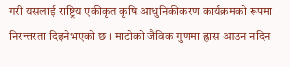गरी यसलाई राष्ट्रिय एकीकृत कृषि आधुनिकीकरण कार्यक्रमको रूपमा निरन्तरता दिइनेभएको छ । माटोको जैविक गुणमा ह्रास आउन नदिन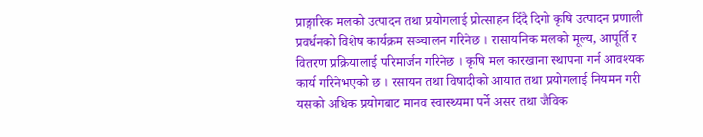प्राङ्गारिक मलको उत्पादन तथा प्रयोगलाई प्रोत्साहन दिँदै दिगो कृषि उत्पादन प्रणाली प्रवर्धनको विशेष कार्यक्रम सञ्चालन गरिनेछ । रासायनिक मलको मूल्य, आपूर्ति र वितरण प्रक्रियालाई परिमार्जन गरिनेछ । कृषि मल कारखाना स्थापना गर्न आवश्यक कार्य गरिनेभएको छ । रसायन तथा विषादीको आयात तथा प्रयोगलाई नियमन गरी यसको अधिक प्रयोगबाट मानव स्वास्थ्यमा पर्ने असर तथा जैविक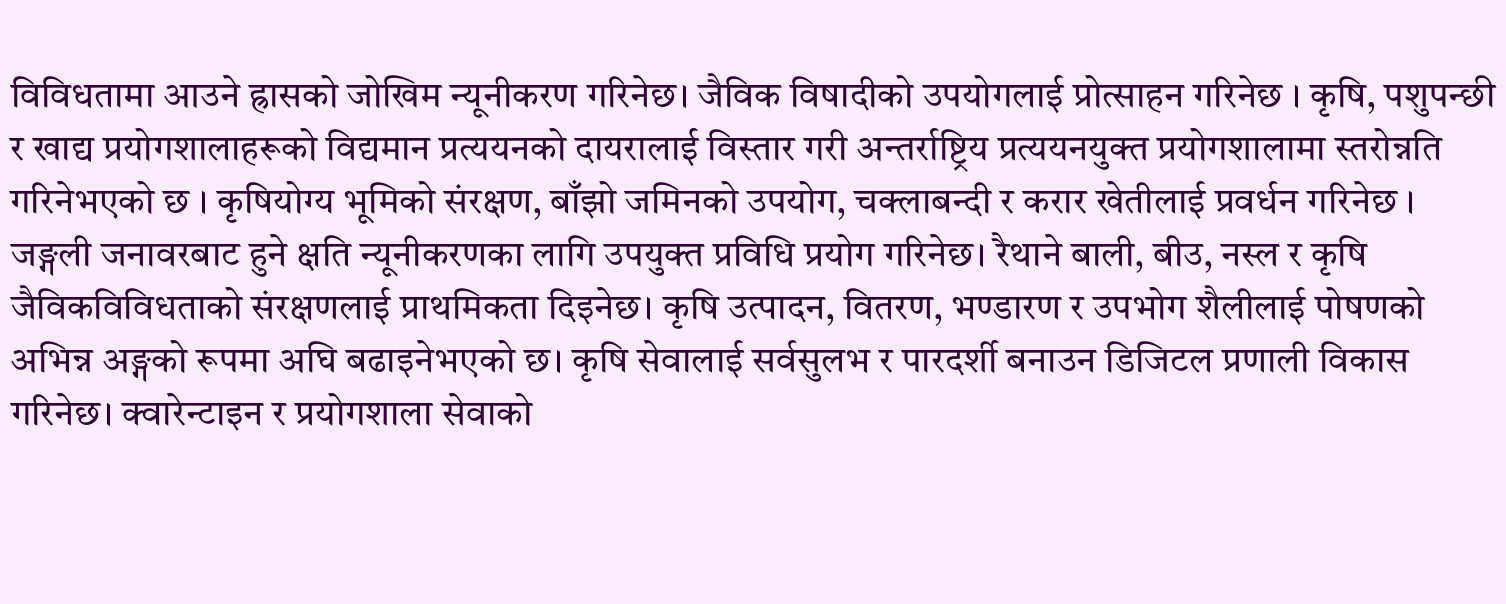विविधतामा आउने ह्रासको जोखिम न्यूनीकरण गरिनेछ। जैविक विषादीको उपयोगलाई प्रोत्साहन गरिनेछ । कृषि, पशुपन्छी र खाद्य प्रयोगशालाहरूको विद्यमान प्रत्ययनको दायरालाई विस्तार गरी अन्तर्राष्ट्रिय प्रत्ययनयुक्त प्रयोगशालामा स्तरोन्नति गरिनेभएको छ । कृषियोग्य भूमिको संरक्षण, बाँझो जमिनको उपयोग, चक्लाबन्दी र करार खेतीलाई प्रवर्धन गरिनेछ । जङ्गली जनावरबाट हुने क्षति न्यूनीकरणका लागि उपयुक्त प्रविधि प्रयोग गरिनेछ। रैथाने बाली, बीउ, नस्ल र कृषि जैविकविविधताको संरक्षणलाई प्राथमिकता दिइनेछ। कृषि उत्पादन, वितरण, भण्डारण र उपभोग शैलीलाई पोषणको अभिन्न अङ्गको रूपमा अघि बढाइनेभएको छ। कृषि सेवालाई सर्वसुलभ र पारदर्शी बनाउन डिजिटल प्रणाली विकास गरिनेछ। क्वारेन्टाइन र प्रयोगशाला सेवाको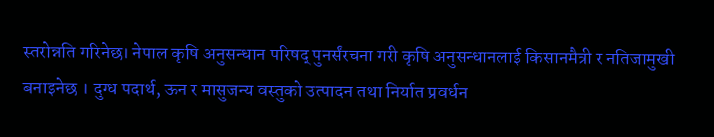स्तरोन्नति गरिनेछ। नेपाल कृषि अनुसन्धान परिषद् पुनर्संरचना गरी कृषि अनुसन्धानलाई किसानमैत्री र नतिजामुखी बनाइनेछ । दुग्ध पदार्थ, ऊन र मासुजन्य वस्तुको उत्पादन तथा निर्यात प्रवर्धन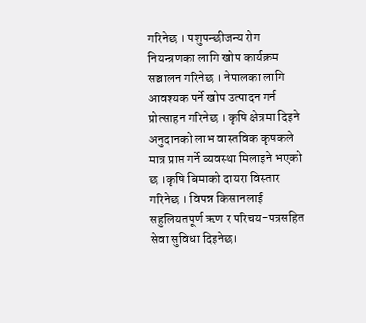गरिनेछ । पशुपन्छीजन्य रोग नियन्त्रणका लागि खोप कार्यक्रम सञ्चालन गरिनेछ । नेपालका लागि आवश्यक पर्ने खोप उत्पादन गर्न प्रोत्साहन गरिनेछ । कृषि क्षेत्रमा दिइने अनुदानको लाभ वास्तविक कृषकले मात्र प्राप्त गर्ने व्यवस्था मिलाइने भएको छ ।कृषि बिमाको दायरा विस्तार गरिनेछ । विपन्न किसानलाई सहुलियतपूर्ण ऋण र परिचय-पत्रसहित सेवा सुविधा दिइनेछ।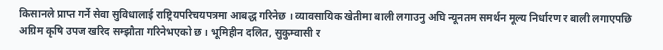किसानले प्राप्त गर्ने सेवा सुविधालाई राष्ट्रियपरिचयपत्रमा आबद्ध गरिनेछ । व्यावसायिक खेतीमा बाली लगाउनु अघि न्यूनतम समर्थन मूल्य निर्धारण र बाली लगाएपछि अग्रिम कृषि उपज खरिद सम्झौता गरिनेभएको छ । भूमिहीन दलित, सुकुम्वासी र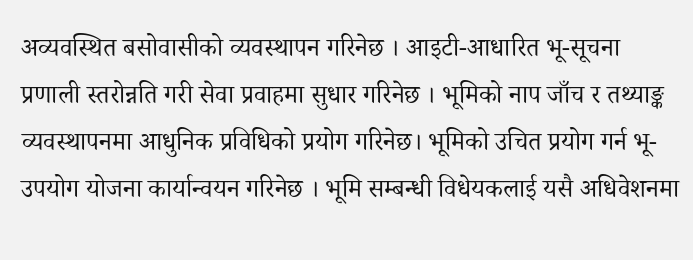अव्यवस्थित बसोवासीको व्यवस्थापन गरिनेछ । आइटी-आधारित भू-सूचना प्रणाली स्तरोन्नति गरी सेवा प्रवाहमा सुधार गरिनेछ । भूमिको नाप जाँच र तथ्याङ्क व्यवस्थापनमा आधुनिक प्रविधिको प्रयोग गरिनेछ। भूमिको उचित प्रयोग गर्न भू-उपयोग योजना कार्यान्वयन गरिनेछ । भूमि सम्बन्धी विधेयकलाई यसै अधिवेशनमा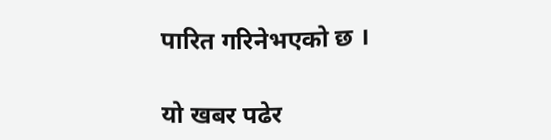पारित गरिनेभएको छ ।

यो खबर पढेर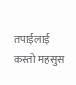तपाईलाई कस्तो महसुस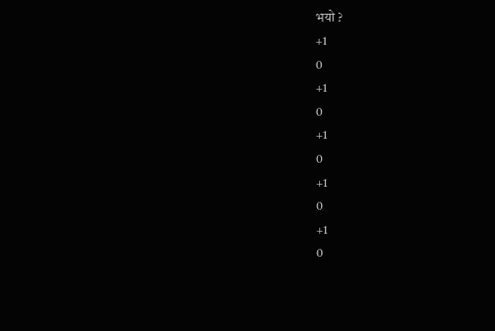भयो ?
+1
0
+1
0
+1
0
+1
0
+1
0